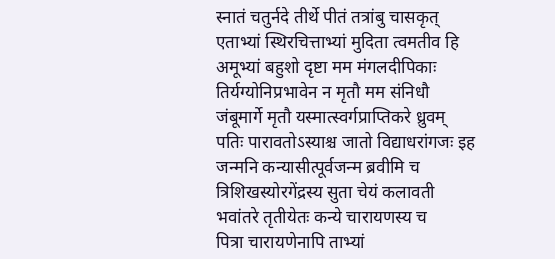स्नातं चतुर्नदे तीर्थे पीतं तत्रांबु चासकृत्
एताभ्यां स्थिरचित्ताभ्यां मुदिता त्वमतीव हि
अमूभ्यां बहुशो दृष्टा मम मंगलदीपिकाः तिर्यग्योनिप्रभावेन न मृतौ मम संनिधौ
जंबूमार्गे मृतौ यस्मात्स्वर्गप्राप्तिकरे ध्रुवम्
पतिः पारावतोऽस्याश्च जातो विद्याधरांगजः इह जन्मनि कन्यासीत्पूर्वजन्म ब्रवीमि च
त्रिशिखस्योरगेंद्रस्य सुता चेयं कलावती
भवांतरे तृतीयेतः कन्ये चारायणस्य च
पित्रा चारायणेनापि ताभ्यां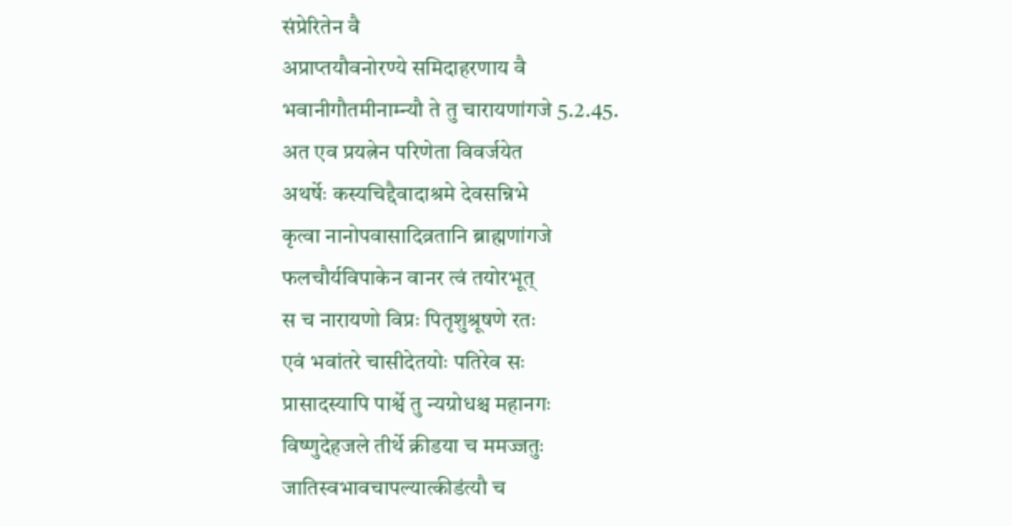संप्रेरितेन वै
अप्राप्तयौवनोरण्ये समिदाहरणाय वै
भवानीगौतमीनाम्न्यौ ते तु चारायणांगजे 5.2.45.
अत एव प्रयत्नेन परिणेता विवर्जयेत
अथर्षेः कस्यचिद्दैवादाश्रमे देवसन्निभे
कृत्वा नानोपवासादिव्रतानि ब्राह्मणांगजे
फलचौर्यविपाकेन वानर त्वं तयोरभूत्
स च नारायणो विप्रः पितृशुश्रूषणे रतः
एवं भवांतरे चासीदेतयोः पतिरेव सः
प्रासादस्यापि पार्श्वे तु न्यग्रोधश्च महानगः
विष्णुदेहजले तीर्थे क्रीडया च ममज्जतुः
जातिस्वभावचापल्यात्कीडंत्यौ च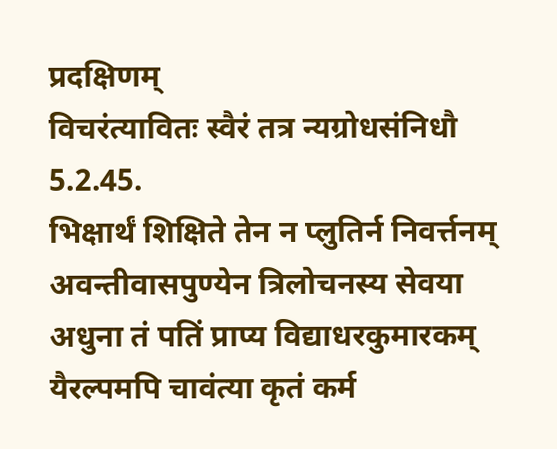प्रदक्षिणम्
विचरंत्यावितः स्वैरं तत्र न्यग्रोधसंनिधौ 5.2.45.
भिक्षार्थं शिक्षिते तेन न प्लुतिर्न निवर्त्तनम्
अवन्तीवासपुण्येन त्रिलोचनस्य सेवया
अधुना तं पतिं प्राप्य विद्याधरकुमारकम्
यैरल्पमपि चावंत्या कृतं कर्म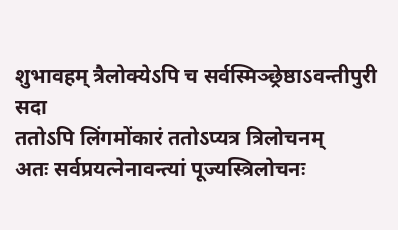शुभावहम् त्रैलोक्येऽपि च सर्वस्मिञ्छ्रेष्ठाऽवन्तीपुरी सदा
ततोऽपि लिंगमोंकारं ततोऽप्यत्र त्रिलोचनम्
अतः सर्वप्रयत्नेनावन्त्यां पूज्यस्त्रिलोचनः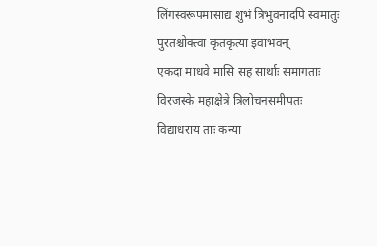लिंगस्वरूपमासाद्य शुभं त्रिभुवनादपि स्वमातुः पुरतश्चोक्त्वा कृतकृत्या इवाभवन्
एकदा माधवे मासि सह सार्थाः समागताः
विरजस्के महाक्षेत्रे त्रिलोचनसमीपतः
विद्याधराय ताः कन्या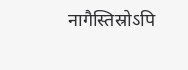नागैस्तिस्रोऽपि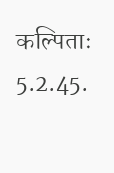कल्पिताः 5.2.45.